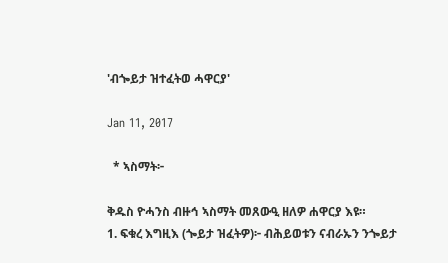'ብጐይታ ዝተፈትወ ሓዋርያ'

Jan 11, 2017

  * ኣስማት፦

ቅዱስ ዮሓንስ ብዙኅ ኣስማት መጸውዒ ዘለዎ ሐዋርያ እዩ።
1. ፍቁረ እግዚእ (ጐይታ ዝፈትዎ)፦ ብሕይወቱን ናብራኡን ንጐይታ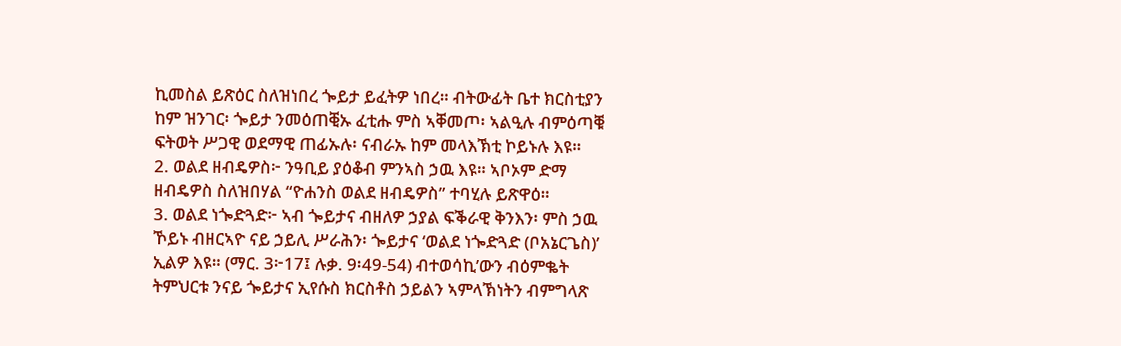ኪመስል ይጽዕር ስለዝነበረ ጐይታ ይፈትዎ ነበረ። ብትውፊት ቤተ ክርስቲያን ከም ዝንገር፡ ጐይታ ንመዕጠቒኡ ፈቲሑ ምስ ኣቐመጦ፡ ኣልዒሉ ብምዕጣቑ ፍትወት ሥጋዊ ወደማዊ ጠፊኡሉ፡ ናብራኡ ከም መላእኽቲ ኮይኑሉ እዩ።
2. ወልደ ዘብዴዎስ፦ ንዓቢይ ያዕቆብ ምንኣስ ኃዉ እዩ። ኣቦኦም ድማ ዘብዴዎስ ስለዝበሃል “ዮሐንስ ወልደ ዘብዴዎስ” ተባሂሉ ይጽዋዕ።
3. ወልደ ነጐድጓድ፦ ኣብ ጐይታና ብዘለዎ ኃያል ፍቕራዊ ቅንእን፡ ምስ ኃዉ ኾይኑ ብዘርኣዮ ናይ ኃይሊ ሥራሕን፡ ጐይታና ‘ወልደ ነጐድጓድ (ቦአኔርጌስ)’ ኢልዎ እዩ። (ማር. 3፦17፤ ሉቃ. 9፡49-54) ብተወሳኪ’ውን ብዕምቈት ትምህርቱ ንናይ ጐይታና ኢየሱስ ክርስቶስ ኃይልን ኣምላኽነትን ብምግላጽ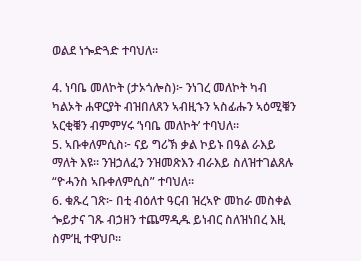ወልደ ነጐድጓድ ተባህለ።

4. ነባቤ መለኮት (ታኦጎሎስ)፦ ንነገረ መለኮት ካብ ካልኦት ሐዋርያት ብዝበለጸን ኣብዚኁን ኣስፊሑን ኣዕሚቑን ኣርቂቑን ብምምሃሩ ‘ነባቤ መለኮት’ ተባህለ።
5. ኣቡቀለምሲስ፦ ናይ ግሪኽ ቃል ኮይኑ በዓል ራእይ ማለት እዩ። ንዝኃለፈን ንዝመጽእን ብራእይ ስለዝተገልጸሉ “ዮሓንስ ኣቡቀለምሲስ” ተባህለ።
6. ቁጹረ ገጽ፦ በቲ ብዕለተ ዓርብ ዝረኣዮ መከራ መስቀል ጐይታና ገጹ ብኃዘን ተጨማዲዱ ይነብር ስለዝነበረ እዚ ስም’ዚ ተዋህቦ።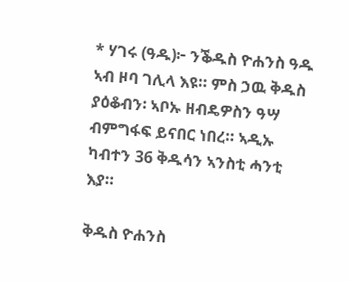* ሃገሩ (ዓዱ)፦ ንቕዱስ ዮሐንስ ዓዱ ኣብ ዞባ ገሊላ እዩ። ምስ ኃዉ ቅዱስ ያዕቆብን፡ ኣቦኡ ዘብዴዎስን ዓሣ ብምግፋፍ ይናበር ነበረ። ኣዲኡ ካብተን 36 ቅዱሳን ኣንስቲ ሓንቲ እያ።

ቅዱስ ዮሐንስ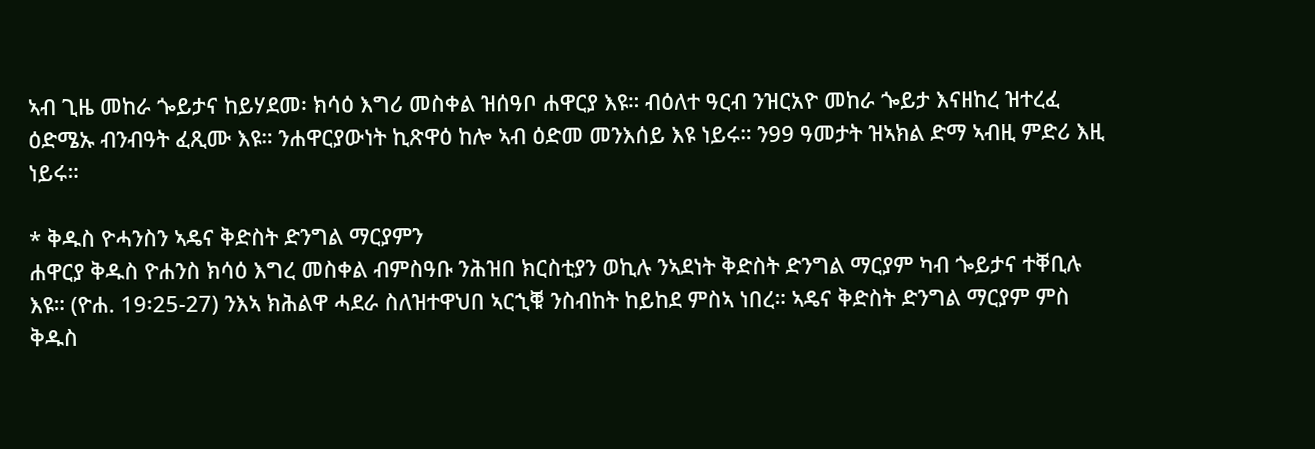ኣብ ጊዜ መከራ ጐይታና ከይሃደመ፡ ክሳዕ እግሪ መስቀል ዝሰዓቦ ሐዋርያ እዩ። ብዕለተ ዓርብ ንዝርአዮ መከራ ጐይታ እናዘከረ ዝተረፈ ዕድሜኡ ብንብዓት ፈጺሙ እዩ። ንሐዋርያውነት ኪጽዋዕ ከሎ ኣብ ዕድመ መንእሰይ እዩ ነይሩ። ን99 ዓመታት ዝኣክል ድማ ኣብዚ ምድሪ እዚ ነይሩ።

* ቅዱስ ዮሓንስን ኣዴና ቅድስት ድንግል ማርያምን
ሐዋርያ ቅዱስ ዮሐንስ ክሳዕ እግረ መስቀል ብምስዓቡ ንሕዝበ ክርስቲያን ወኪሉ ንኣደነት ቅድስት ድንግል ማርያም ካብ ጐይታና ተቐቢሉ እዩ። (ዮሐ. 19፡25-27) ንእኣ ክሕልዋ ሓደራ ስለዝተዋህበ ኣርኂቑ ንስብከት ከይከደ ምስኣ ነበረ። ኣዴና ቅድስት ድንግል ማርያም ምስ ቅዱስ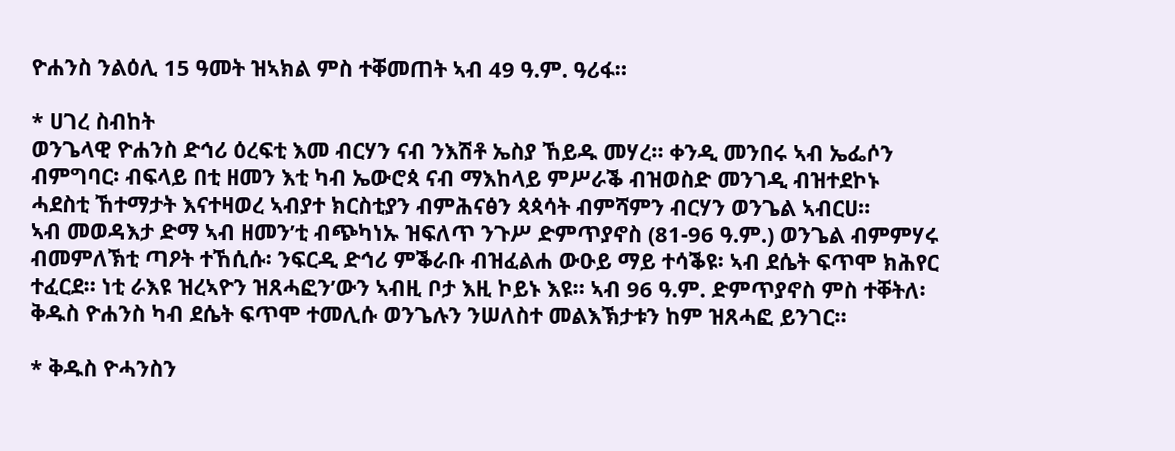ዮሐንስ ንልዕሊ 15 ዓመት ዝኣክል ምስ ተቐመጠት ኣብ 49 ዓ.ም. ዓሪፋ።

* ሀገረ ስብከት
ወንጌላዊ ዮሐንስ ድኅሪ ዕረፍቲ እመ ብርሃን ናብ ንእሽቶ ኤስያ ኸይዱ መሃረ። ቀንዲ መንበሩ ኣብ ኤፌሶን ብምግባር፡ ብፍላይ በቲ ዘመን እቲ ካብ ኤውሮጳ ናብ ማእከላይ ምሥራቕ ብዝወስድ መንገዲ ብዝተደኮኑ ሓደስቲ ኸተማታት እናተዛወረ ኣብያተ ክርስቲያን ብምሕናፅን ጳጳሳት ብምሻምን ብርሃን ወንጌል ኣብርሀ።
ኣብ መወዳእታ ድማ ኣብ ዘመን’ቲ ብጭካነኡ ዝፍለጥ ንጉሥ ድምጥያኖስ (81-96 ዓ.ም.) ወንጌል ብምምሃሩ ብመምለኽቲ ጣዖት ተኸሲሱ፡ ንፍርዲ ድኅሪ ምቕራቡ ብዝፈልሐ ውዑይ ማይ ተሳቕዩ፡ ኣብ ደሴት ፍጥሞ ክሕየር ተፈርደ። ነቲ ራእዩ ዝረኣዮን ዝጸሓፎን’ውን ኣብዚ ቦታ እዚ ኮይኑ እዩ። ኣብ 96 ዓ.ም. ድምጥያኖስ ምስ ተቐትለ፡ ቅዱስ ዮሐንስ ካብ ደሴት ፍጥሞ ተመሊሱ ወንጌሉን ንሠለስተ መልእኽታቱን ከም ዝጸሓፎ ይንገር።

* ቅዱስ ዮሓንስን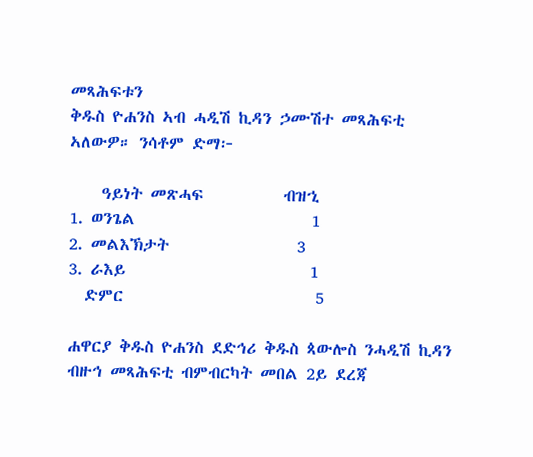መጻሕፍቱን
ቅዱስ ዮሐንስ ኣብ ሓዲሽ ኪዳን ኃሙሽተ መጻሕፍቲ ኣለውዎ። ንሳቶም ድማ፦

    ዓይነት መጽሓፍ          ብዝኂ
1. ወንጌል                      1
2. መልእኽታት                3
3. ራእይ                       1
  ድምር                        5

ሐዋርያ ቅዱስ ዮሐንስ ደድኅሪ ቅዱስ ጳውሎስ ንሓዲሽ ኪዳን ብዙኅ መጻሕፍቲ ብምብርካት መበል 2ይ ደረጃ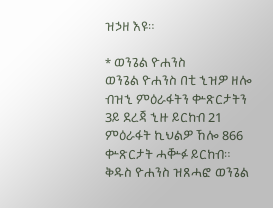ዝኃዘ እዩ።

* ወንጌል ዮሐንስ
ወንጌል ዮሐንስ በቲ ኂዝዎ ዘሎ ብዝኂ ምዕራፋትን ቍጽርታትን 3ይ ደረጃ ኂዙ ይርከብ 21 ምዕራፋት ኪህልዎ ኸሎ 866 ቍጽርታት ሓቝፉ ይርከብ።
ቅዱስ ዮሐንስ ዝጸሓፎ ወንጌል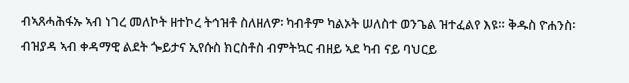ብኣጸሓሕፋኡ ኣብ ነገረ መለኮት ዘተኮረ ትኅዝቶ ስለዘለዎ፡ ካብቶም ካልኦት ሠለስተ ወንጌል ዝተፈልየ እዩ። ቅዱስ ዮሐንስ፡ ብዝያዳ ኣብ ቀዳማዊ ልደት ጐይታና ኢየሱስ ክርስቶስ ብምትኳር ብዘይ ኣደ ካብ ናይ ባህርይ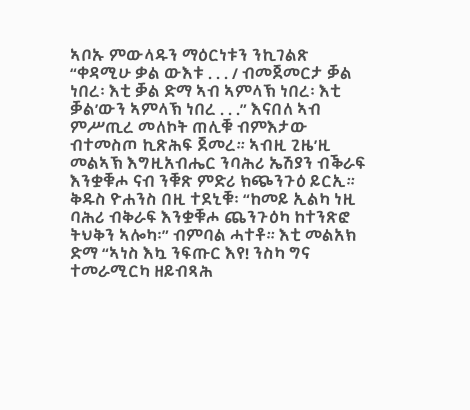ኣቦኡ ምውላዱን ማዕርነቱን ንኪገልጽ “ቀዳሚሁ ቃል ውእቱ . . . / ብመጀመርታ ቓል ነበረ፡ እቲ ቓል ድማ ኣብ ኣምላኽ ነበረ፡ እቲ ቓል’ውን ኣምላኽ ነበረ . . .” እናበለ ኣብ ምሥጢረ መለኮት ጠሊቑ ብምእታው ብተመስጦ ኪጽሕፍ ጀመረ። ኣብዚ ጊዜ’ዚ መልኣኽ እግዚአብሔር ንባሕሪ ኤሽያን ብቕራፍ እንቋቑሖ ናብ ንቑጽ ምድሪ ክጭንጉዕ ይርኢ። ቅዱስ ዮሐንስ በዚ ተደኒቑ፡ “ከመይ ኢልካ ነዚ ባሕሪ ብቅራፍ እንቋቑሖ ጨንጉዕካ ከተንጽፎ ትህቅን ኣሎካ፡” ብምባል ሓተቶ። እቲ መልአክ ድማ “ኣነስ እኳ ንፍጡር እየ! ንስካ ግና ተመራሚርካ ዘይብጻሕ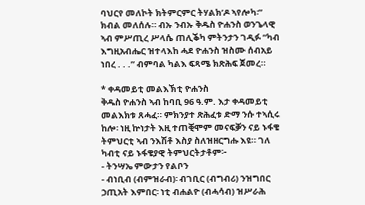ባህርየ መለኮት ክትምርምር ትሃልክ’ዶ ኣየሎካ፡” ክብል መለሰሉ። ብኡ ንብኡ ቅዱስ ዮሐንስ ወንጌላዊ ኣብ ምሥጢረ ሥላሴ ጠሊቕካ ምትንታን ገዲፉ “ካብ እግዚአብሔር ዝተላእከ ሓደ ዮሐንስ ዝስሙ ሰብአይ ነበረ . . .” ብምባል ካልእ ፍጻሜ ክጽሕፍ ጀመረ።

* ቀዳመይቲ መልእኽቲ ዮሐንስ
ቅዱስ ዮሐንስ ኣብ ከባቢ 96 ዓ.ም. እታ ቀዳመይቲ መልእክቱ ጸሓፈ። ምክንያተ ጽሕፈቱ ድማ ንሱ ተኣሲሩ ከሎ፡ ነዚ ኵነታት እዚ ተጠቒሞም መናፍቓን ናይ ኑፋቄ ትምህርቲ ኣብ ንእሽቶ እስያ ስለዝዘርግሑ እዩ። ገለ ካብቲ ናይ ኑፋቄያዊ ትምህርትታቶም፦
- ትንሣኤ ምውታን የልቦን
- ብነቢብ (ብምዝራብ)፡ ብገቢር (ብግብሪ) ንዝግበር ኃጢአት እምበር፡ ነቲ ብሐልዮ (ብሓሳብ) ዝሥራሕ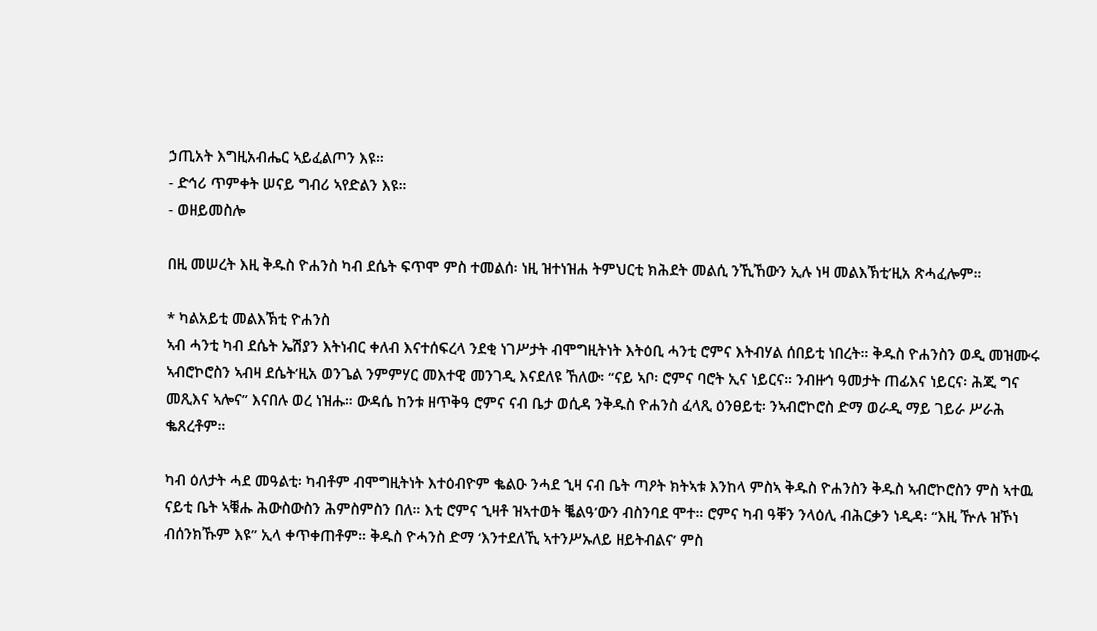ኃጢአት እግዚአብሔር ኣይፈልጦን እዩ።
- ድኅሪ ጥምቀት ሠናይ ግብሪ ኣየድልን እዩ።
- ወዘይመስሎ

በዚ መሠረት እዚ ቅዱስ ዮሐንስ ካብ ደሴት ፍጥሞ ምስ ተመልሰ፡ ነዚ ዝተነዝሐ ትምህርቲ ክሕደት መልሲ ንኺኸውን ኢሉ ነዛ መልእኽቲ’ዚአ ጽሓፈሎም።

* ካልአይቲ መልእኽቲ ዮሐንስ
ኣብ ሓንቲ ካብ ደሴት ኤሽያን እትነብር ቀለብ እናተሰፍረላ ንደቂ ነገሥታት ብሞግዚትነት እትዕቢ ሓንቲ ሮምና እትብሃል ሰበይቲ ነበረት። ቅዱስ ዮሐንስን ወዲ መዝሙሩ ኣብሮኮሮስን ኣብዛ ደሴት’ዚአ ወንጌል ንምምሃር መእተዊ መንገዲ እናደለዩ ኸለው፡ “ናይ ኣቦ፡ ሮምና ባሮት ኢና ነይርና። ንብዙኅ ዓመታት ጠፊእና ነይርና፡ ሕጂ ግና መጺእና ኣሎና” እናበሉ ወረ ነዝሑ። ውዳሴ ከንቱ ዘጥቅዓ ሮምና ናብ ቤታ ወሲዳ ንቅዱስ ዮሐንስ ፈላጺ ዕንፀይቲ፡ ንኣብሮኮሮስ ድማ ወራዲ ማይ ገይራ ሥራሕ ቈጸረቶም።

ካብ ዕለታት ሓደ መዓልቲ፡ ካብቶም ብሞግዚትነት እተዕብዮም ቈልዑ ንሓደ ኂዛ ናብ ቤት ጣዖት ክትኣቱ እንከላ ምስኣ ቅዱስ ዮሐንስን ቅዱስ ኣብሮኮሮስን ምስ ኣተዉ ናይቲ ቤት ኣቑሑ ሕውስውስን ሕምስምስን በለ። እቲ ሮምና ኂዛቶ ዝኣተወት ቘልዓ’ውን ብስንባደ ሞተ። ሮምና ካብ ዓቐን ንላዕሊ ብሕርቃን ነዲዳ፡ “እዚ ዅሉ ዝኾነ ብሰንክኹም እዩ” ኢላ ቀጥቀጠቶም። ቅዱስ ዮሓንስ ድማ ‘እንተደለኺ ኣተንሥኡለይ ዘይትብልና’ ምስ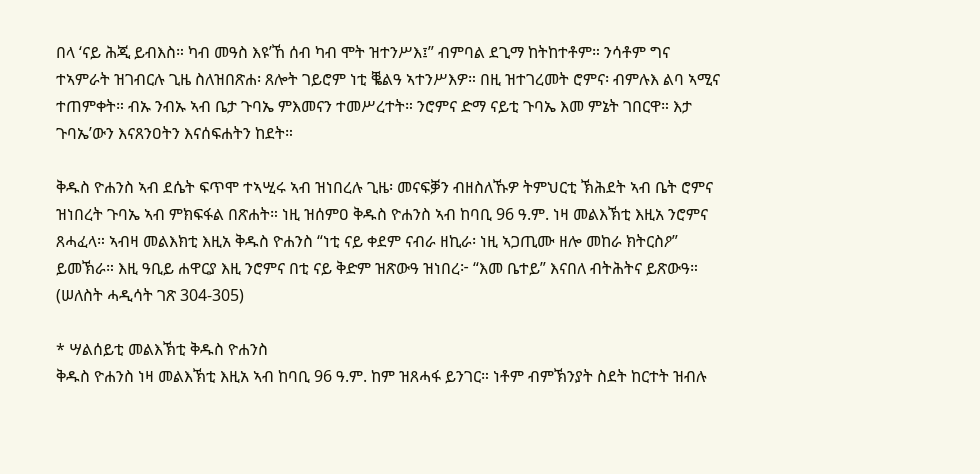በላ ‘ናይ ሕጂ ይብእስ። ካብ መዓስ እዩ’ኸ ሰብ ካብ ሞት ዝተንሥእ፤” ብምባል ደጊማ ከትከተቶም። ንሳቶም ግና ተኣምራት ዝገብርሉ ጊዜ ስለዝበጽሐ፡ ጸሎት ገይሮም ነቲ ቘልዓ ኣተንሥእዎ። በዚ ዝተገረመት ሮምና፡ ብምሉእ ልባ ኣሚና ተጠምቀት። ብኡ ንብኡ ኣብ ቤታ ጉባኤ ምእመናን ተመሥረተት። ንሮምና ድማ ናይቲ ጉባኤ እመ ምኔት ገበርዋ። እታ ጉባኤ’ውን እናጸንዐትን እናሰፍሐትን ከደት።

ቅዱስ ዮሐንስ ኣብ ደሴት ፍጥሞ ተኣሢሩ ኣብ ዝነበረሉ ጊዜ፡ መናፍቓን ብዘስለኹዎ ትምህርቲ ኽሕደት ኣብ ቤት ሮምና ዝነበረት ጉባኤ ኣብ ምክፍፋል በጽሐት። ነዚ ዝሰምዐ ቅዱስ ዮሐንስ ኣብ ከባቢ 96 ዓ.ም. ነዛ መልእኽቲ እዚአ ንሮምና ጸሓፈላ። ኣብዛ መልእክቲ እዚአ ቅዱስ ዮሐንስ “ነቲ ናይ ቀደም ናብራ ዘኪራ፡ ነዚ ኣጋጢሙ ዘሎ መከራ ክትርስዖ” ይመኽራ። እዚ ዓቢይ ሐዋርያ እዚ ንሮምና በቲ ናይ ቅድም ዝጽውዓ ዝነበረ፦ “እመ ቤተይ” እናበለ ብትሕትና ይጽውዓ። (ሠለስት ሓዲሳት ገጽ 304-305)

* ሣልሰይቲ መልእኽቲ ቅዱስ ዮሐንስ
ቅዱስ ዮሐንስ ነዛ መልእኽቲ እዚአ ኣብ ከባቢ 96 ዓ.ም. ከም ዝጸሓፋ ይንገር። ነቶም ብምኽንያት ስደት ከርተት ዝብሉ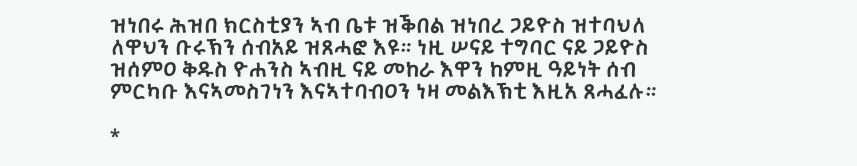ዝነበሩ ሕዝበ ክርስቲያን ኣብ ቤቱ ዝቕበል ዝነበረ ጋይዮስ ዝተባህለ ለዋህን ቡሩኽን ሰብአይ ዝጸሓፎ እዩ። ነዚ ሠናይ ተግባር ናይ ጋይዮስ ዝሰምዐ ቅዱስ ዮሐንስ ኣብዚ ናይ መከራ እዋን ከምዚ ዓይነት ሰብ ምርካቡ እናኣመስገነን እናኣተባብዐን ነዛ መልእኽቲ እዚአ ጸሓፈሉ።

*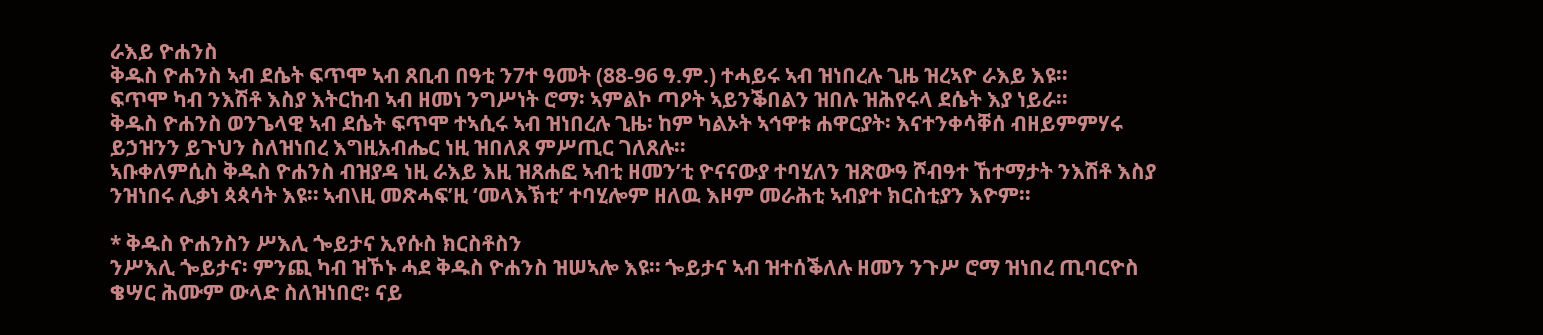ራእይ ዮሐንስ
ቅዱስ ዮሐንስ ኣብ ደሴት ፍጥሞ ኣብ ጸቢብ በዓቲ ን7ተ ዓመት (88-96 ዓ.ም.) ተሓይሩ ኣብ ዝነበረሉ ጊዜ ዝረኣዮ ራእይ እዩ።
ፍጥሞ ካብ ንእሽቶ እስያ እትርከብ ኣብ ዘመነ ንግሥነት ሮማ፡ ኣምልኮ ጣዖት ኣይንቕበልን ዝበሉ ዝሕየሩላ ደሴት እያ ነይራ።
ቅዱስ ዮሐንስ ወንጌላዊ ኣብ ደሴት ፍጥሞ ተኣሲሩ ኣብ ዝነበረሉ ጊዜ፡ ከም ካልኦት ኣኅዋቱ ሐዋርያት፡ እናተንቀሳቐሰ ብዘይምምሃሩ ይኃዝንን ይጉህን ስለዝነበረ እግዚአብሔር ነዚ ዝበለጸ ምሥጢር ገለጸሉ።
ኣቡቀለምሲስ ቅዱስ ዮሐንስ ብዝያዳ ነዚ ራእይ እዚ ዝጸሐፎ ኣብቲ ዘመን’ቲ ዮናናውያ ተባሂለን ዝጽውዓ ሾብዓተ ኸተማታት ንእሽቶ እስያ ንዝነበሩ ሊቃነ ጳጳሳት እዩ። ኣብ\ዚ መጽሓፍ’ዚ ‘መላእኽቲ’ ተባሂሎም ዘለዉ እዞም መራሕቲ ኣብያተ ክርስቲያን እዮም።

* ቅዱስ ዮሐንስን ሥእሊ ጐይታና ኢየሱስ ክርስቶስን
ንሥእሊ ጐይታና፡ ምንጪ ካብ ዝኾኑ ሓደ ቅዱስ ዮሐንስ ዝሠኣሎ እዩ። ጐይታና ኣብ ዝተሰቕለሉ ዘመን ንጉሥ ሮማ ዝነበረ ጢባርዮስ ቄሣር ሕሙም ውላድ ስለዝነበሮ፡ ናይ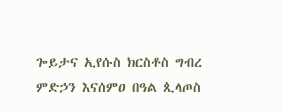ጐይታና ኢየሱስ ክርስቶስ ግብረ ምድኃን እናሰምዐ በዓል ጲላጦስ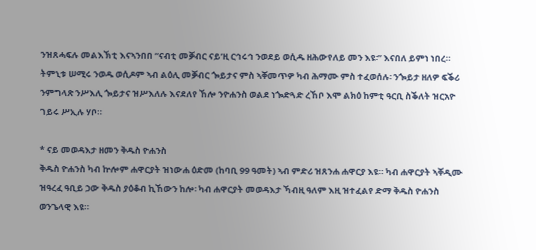ንዝጸሓፍሉ መልእኽቲ እናኣንበበ “ናብቲ መቓብር ናይ’ዚ ርኅሩኅ ንወደይ ወሲዱ ዘሕውየለይ መን እዩ፡” እናበለ ይምነ ነበረ። ትምኒቱ ሠሚሩ ንወዱ ወሲዶም ኣብ ልዕሊ መቓብር ጐይታና ምስ ኣቐመጥዎ ካብ ሕማሙ ምስ ተፈወሰሉ፡ ንጐይታ ዘለዎ ፍቕሪ ንምግላጽ ንሥእሊ ጐይታና ዝሥእለሉ እናደለየ ኸሎ ንዮሐንስ ወልደ ነጐድጓድ ረኸቦ እሞ ልክዕ ከምቲ ዓርቢ ስቕለት ዝርአዮ ገይሩ ሥኢሉ ሃቦ።

* ናይ መወዳእታ ዘመን ቅዱስ ዮሐንስ
ቅዱስ ዮሐንስ ካብ ኵሎም ሐዋርያት ዝነውሐ ዕድመ (ከባቢ 99 ዓመት) ኣብ ምድሪ ዝጸንሐ ሐዋርያ እዩ። ካብ ሐዋርያት ኣቐዲሙ ዝዓረፈ ዓቢይ ኃው ቅዱስ ያዕቆብ ኪኸውን ከሎ፡ ካብ ሐዋርያት መወዳእታ ኻብዚ ዓለም እዚ ዝተፈልየ ድማ ቅዱስ ዮሐንስ ወንጌላዊ እዩ።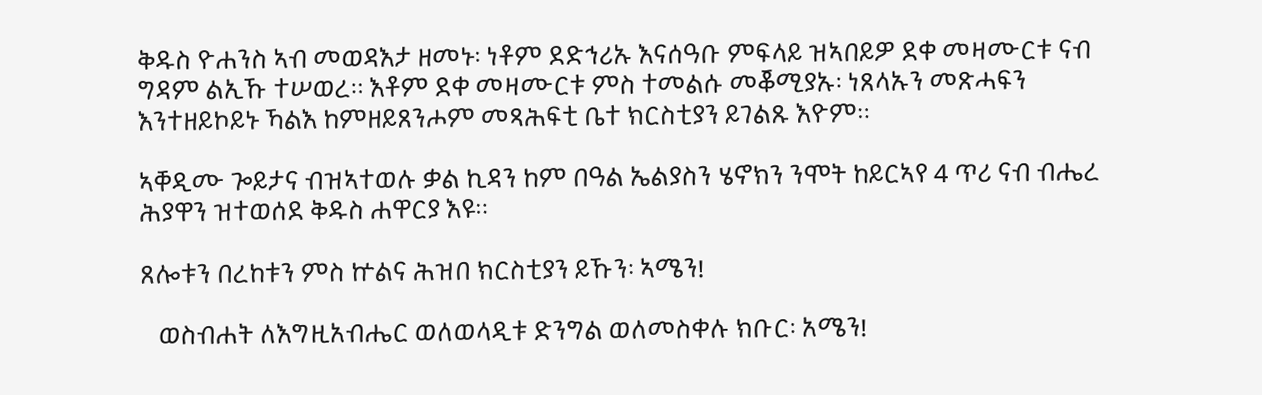ቅዱስ ዮሐንስ ኣብ መወዳእታ ዘመኑ፡ ነቶም ደድኅሪኡ እናሰዓቡ ምፍላይ ዝኣበይዎ ደቀ መዛሙርቱ ናብ ግዳም ልኢኹ ተሠወረ። እቶም ደቀ መዛሙርቱ ምስ ተመልሱ መቖሚያኡ፡ ነጸላኡን መጽሓፍን እንተዘይኮይኑ ኻልእ ከምዘይጸንሖም መጻሕፍቲ ቤተ ክርስቲያን ይገልጹ እዮም።

ኣቐዲሙ ጐይታና ብዝኣተወሉ ቃል ኪዳን ከም በዓል ኤልያስን ሄኖክን ንሞት ከይርኣየ 4 ጥሪ ናብ ብሔረ ሕያዋን ዝተወሰደ ቅዱስ ሐዋርያ እዩ።

ጸሎቱን በረከቱን ምስ ኵልና ሕዝበ ክርስቲያን ይኹን፡ ኣሜን!

   ወስብሐት ለእግዚአብሔር ወለወላዲቱ ድንግል ወለመስቀሉ ክቡር፡ አሜን!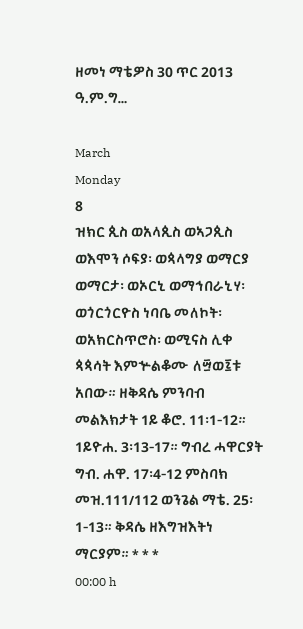ዘመነ ማቴዎስ 30 ጥር 2013 ዓ.ም.ግ…

March
Monday
8
ዝክር ጲስ ወአላጲስ ወኣጋጲስ ወእሞን ሶፍያ፡ ወጳላግያ ወማርያ ወማርታ፡ ወኦርኒ ወማኅበራኒሃ፡ ወጎርጎርዮስ ነባቤ መለኮት፡ ወአክርስጥሮስ፡ ወሚናስ ሊቀ ጳጳሳት እምኍልቆሙ ለ፵ወ፯ቱ አበው። ዘቅዳሴ ምንባብ መልእክታት 1ይ ቆሮ. 11፡1-12። 1ይዮሐ. 3፡13-17። ግብረ ሓዋርያት ግብ. ሐዋ. 17፡4-12 ምስባክ መዝ.111/112 ወንጌል ማቴ. 25፡1-13። ቅዳሴ ዘእግዝእትነ ማርያም። * * *
00:00 h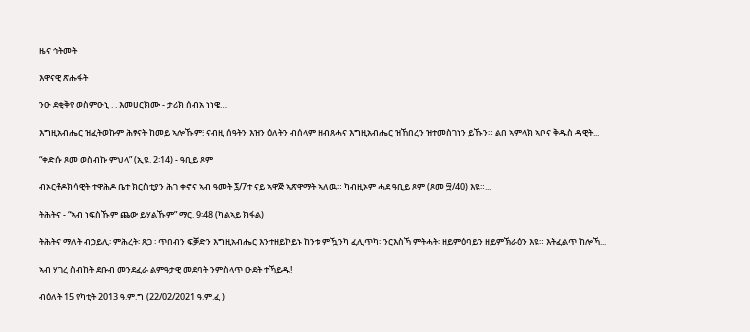ዜና ኅትመት

እዋናዊ ጽሑፋት

ንዑ ደቂቅየ ወስምዑኒ . . እመሀርክሙ - ታሪክ ሰብአ ነነዌ…

እግዚአብሔር ዝፈትወኩም ሕፃናት ከመይ ኣሎኹም፧ ናብዚ ሰዓትን እዝን ዕለትን ብሰላም ዘብጸሓና እግዚአብሔር ዝኸበረን ዝተመስገነን ይኹን። ልበ ኣምላክ ኣቦና ቅዱስ ዳዊት...

“ቀድሱ ጾመ ወስብኩ ምህላ” (ኢዩ. 2፡14) - ዓቢይ ጾም

ብኦርቶዶክሳዊት ተዋሕዶ ቤተ ክርስቲያን ሕገ ቀኖና ኣብ ዓመት ፯/7ተ ናይ ኣዋጅ ኣጽዋማት ኣለዉ። ካብዚኦም ሓደ ዓቢይ ጾም (ጾመ ፵/40) እዩ።...

ትሕትና - “ኣብ ነፍስኹም ጨው ይሃልኹም” ማር. 9፡48 (ካልኣይ ክፋል)

ትሕትና ማለት ብኃይሊ፡ ምሕረት፡ ጸጋ ፡ ጥበብን ፍቓድን እግዚአብሔር እንተዘይኮይኑ ከንቱ ምዃንካ ፈሊጥካ፡ ንርእስኻ ምትሓት፡ ዘይምዕባይን ዘይምኽራዕን እዩ። እትፈልጥ ከሎኻ...

ኣብ ሃገረ ስብከት ደቡብ መንደፈራ ልምዓታዊ መደባት ንምስላጥ ዑደት ተኻይዱ!

ብዕለት 15 የካቲት 2013 ዓ.ም.ግ (22/02/2021 ዓ.ም.ፈ )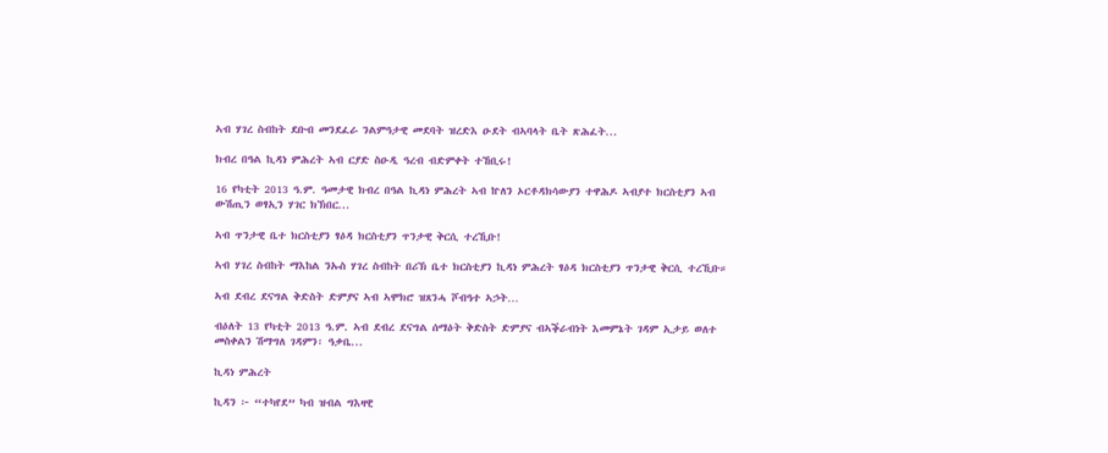ኣብ ሃገረ ስብከት ደቡብ መንደፈራ ንልምዓታዊ መደባት ዝረድእ ዑደት ብኣባላት ቤት ጽሕፈት...

ክብረ በዓል ኪዳነ ምሕረት ኣብ ርያድ ስዑዲ ዓረብ ብድምቀት ተኸቢሩ!

16 የካቲት 2013 ዓ.ም. ዓመታዊ ክብረ በዓል ኪዳነ ምሕረት ኣብ ኵለን ኦርቶዳክሳውያን ተዋሕዶ ኣብያተ ክርስቲያን ኣብ ውሽጢን ወፃኢን ሃገር ክኽበር...

ኣብ ጥንታዊ ቤተ ክርስቲያን ፃዕዳ ክርስቲያን ጥንታዊ ቅርሲ ተረኺቡ!

ኣብ ሃገረ ስብከት ማእከል ንኡስ ሃገረ ስብከት በሪኽ ቤተ ክርስቲያን ኪዳነ ምሕረት ፃዕዳ ክርስቲያን ጥንታዊ ቅርሲ ተረኺቡ።

ኣብ ደብረ ደናግል ቅድስት ድምያና ኣብ ኣሞክሮ ዝጸንሓ ሾብዓተ ኣኃት…

ብዕለት 13 የካቲት 2013 ዓ.ም. ኣብ ደብረ ደናግል ሰማዕት ቅድስት ድምያና ብኣቕራብነት እመምኔት ገዳም ኢታይ ወለተ መስቀልን ሽማግለ ገዳምን፡ ዓቃቤ...

ኪዳነ ምሕረት

ኪዳን ፦ “ተካየደ” ካብ ዝብል ግእዛዊ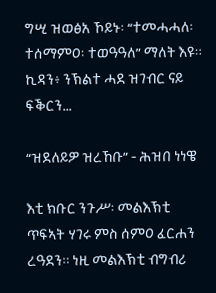ግሢ ዝወፅአ ኾይኑ፡ “ተመሓሓለ፡ ተሰማምዐ፡ ተወዓዓለ” ማለት እዩ። ኪዳን፥ ንኽልተ ሓደ ዝገብር ናይ ፍቕርን...

“ዝደለይዎ ዝረኸቡ” - ሕዝበ ነነዌ

እቲ ክቡር ንጉሥ፡ መልእኽቲ ጥፍኣት ሃገሩ ምስ ሰምዐ ፈርሐን ረዓደን። ነዚ መልእኽቲ ብግብሪ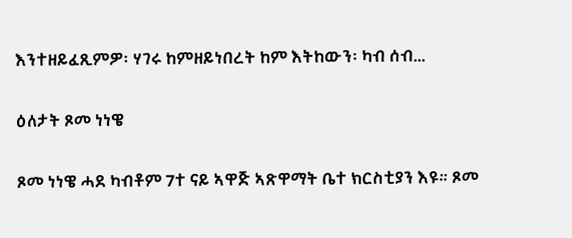እንተዘይፈጺምዎ፡ ሃገሩ ከምዘይነበረት ከም እትከውን፡ ካብ ሰብ...

ዕለታት ጾመ ነነዌ

ጾመ ነነዌ ሓደ ካብቶም 7ተ ናይ ኣዋጅ ኣጽዋማት ቤተ ክርስቲያን እዩ። ጾመ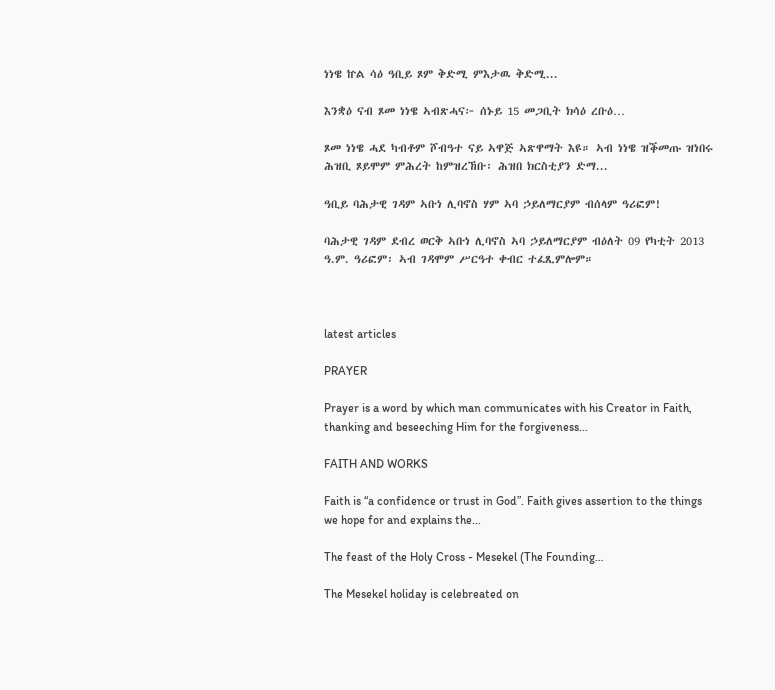ነነዌ ኵል ሳዕ ዓቢይ ጾም ቅድሚ ምእታዉ ቅድሚ...

እንቋዕ ናብ ጾመ ነነዌ ኣብጽሓና፦ ሰኑይ 15 መጋቢት ክሳዕ ረቡዕ…

ጾመ ነነዌ ሓደ ካብቶም ሾብዓተ ናይ ኣዋጅ ኣጽዋማት እዩ። ኣብ ነነዌ ዝቕመጡ ዝነበሩ ሕዝቢ ጾይሞም ምሕረት ከምዝረኸቡ፡ ሕዝበ ክርስቲያን ድማ...

ዓቢይ ባሕታዊ ገዳም ኣቡነ ሊባኖስ ሃም ኣባ ኃይለማርያም ብሰላም ዓሪፎም!

ባሕታዊ ገዳም ደብረ ወርቅ ኣቡነ ሊባኖስ ኣባ ኃይለማርያም ብዕለት 09 የካቲት 2013 ዓ.ም. ዓሪፎም፡ ኣብ ገዳሞም ሥርዓተ ቀብር ተፈጺምሎም።



latest articles

PRAYER

Prayer is a word by which man communicates with his Creator in Faith, thanking and beseeching Him for the forgiveness...

FAITH AND WORKS

Faith is “a confidence or trust in God”. Faith gives assertion to the things we hope for and explains the...

The feast of the Holy Cross - Mesekel (The Founding…

The Mesekel holiday is celebreated on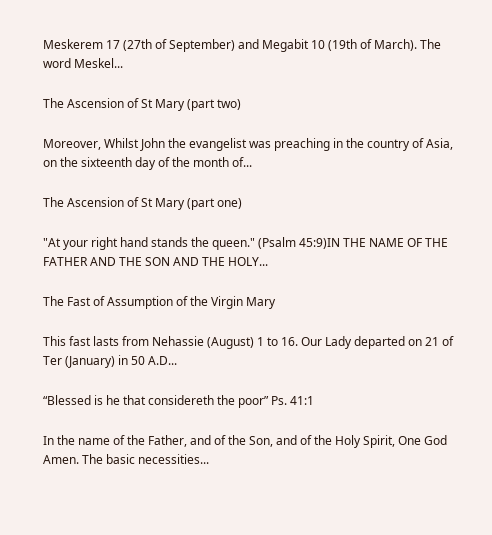Meskerem 17 (27th of September) and Megabit 10 (19th of March). The word Meskel...

The Ascension of St Mary (part two)

Moreover, Whilst John the evangelist was preaching in the country of Asia, on the sixteenth day of the month of...

The Ascension of St Mary (part one)

"At your right hand stands the queen." (Psalm 45:9)IN THE NAME OF THE FATHER AND THE SON AND THE HOLY...

The Fast of Assumption of the Virgin Mary

This fast lasts from Nehassie (August) 1 to 16. Our Lady departed on 21 of Ter (January) in 50 A.D...

“Blessed is he that considereth the poor” Ps. 41:1

In the name of the Father, and of the Son, and of the Holy Spirit, One God Amen. The basic necessities...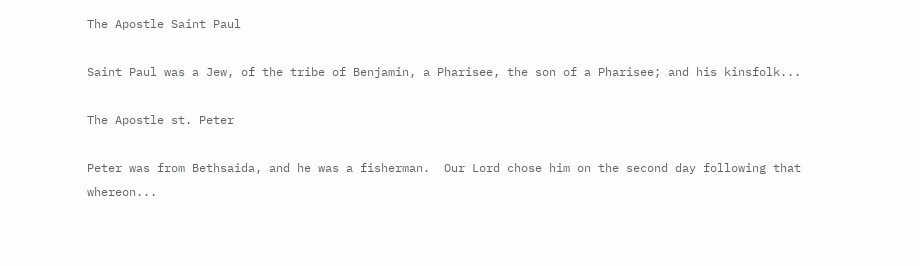The Apostle Saint Paul

Saint Paul was a Jew, of the tribe of Benjamin, a Pharisee, the son of a Pharisee; and his kinsfolk...

The Apostle st. Peter

Peter was from Bethsaida, and he was a fisherman.  Our Lord chose him on the second day following that whereon...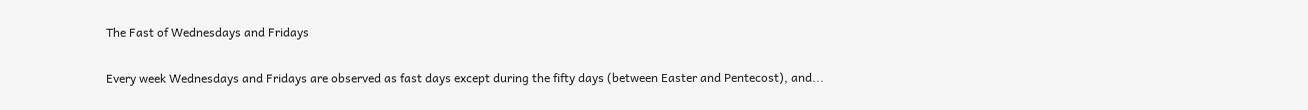The Fast of Wednesdays and Fridays

Every week Wednesdays and Fridays are observed as fast days except during the fifty days (between Easter and Pentecost), and...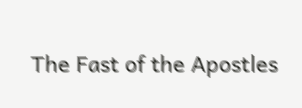The Fast of the Apostles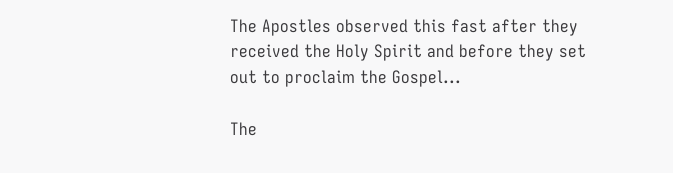The Apostles observed this fast after they received the Holy Spirit and before they set out to proclaim the Gospel...

The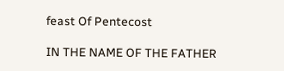feast Of Pentecost

IN THE NAME OF THE FATHER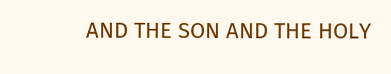AND THE SON AND THE HOLY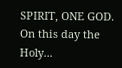SPIRIT, ONE GOD. On this day the Holy...